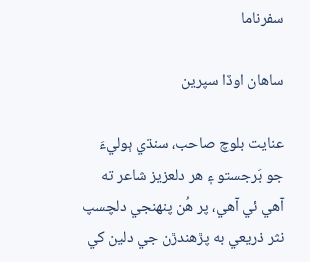سفرناما

ساهان اوڏا سپرين

عنايت بلوچ صاحب، سنڌي ٻوليءَ جو بَرجستو ۽ هر دلعزيز شاعر ته آهي ئي آهي، پر هُن پنهنجي دلچسپ نثر ذريعي به پڙهندڙن جي دلين کي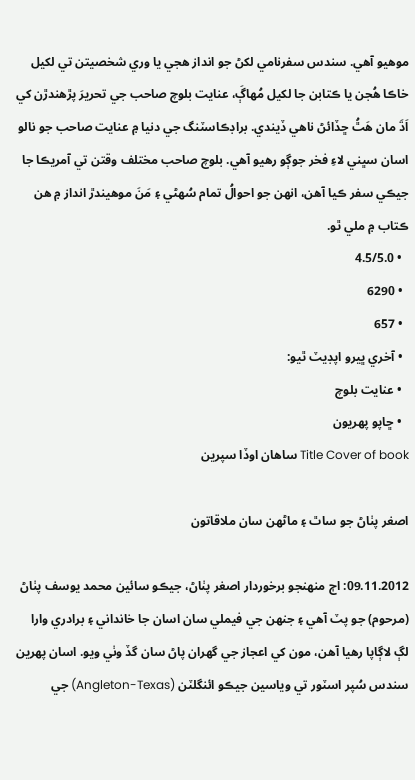موهيو آهي. سندس سفرنامي لکڻ جو انداز هجي يا وري شخصيتن تي لکيل خاڪا هُجن يا ڪتابن جا لکيل مُهاڳَ، عنايت بلوچ صاحب جي تحريرَ پڙهندڙن کي اَڌَ مان هَٿُ ڇڏائڻ ناهي ڏيندي. براڊڪاسٽنگ جي دنيا ۾ عنايت صاحب جو نالو اسان سڀني لاءِ فخر جوڳو رهيو آهي. بلوچ صاحب مختلف وقتن تي آمريڪا جا جيڪي سفر ڪيا آهن، انهن جو احوالُ تمام سُهڻي ۽ مَنَ موهيندڙ انداز ۾ هن ڪتاب ۾ ملي ٿو.
  • 4.5/5.0
  • 6290
  • 657
  • آخري ڀيرو اپڊيٽ ٿيو:
  • عنايت بلوچ
  • ڇاپو پھريون
Title Cover of book ساهان اوڏا سپرين

اصغر پٺاڻ جو ساٿ ۽ ماڻهن سان ملاقاتون

09.11.2012: اڄ منهنجو برخوردار اصغر پٺاڻ، جيڪو سائين محمد يوسف پٺاڻ (مرحوم) جو پٽ آهي ۽ جنهن جي فيملي سان اسان جا خانداني ۽ برادري وارا لڳ لاڳاپا رهيا آهن، مون کي اعجاز جي گهران پاڻ سان گڏ وٺي ويو. اسان پهرين سندس سُپر اسٽور تي وياسين جيڪو ائنگلٽن (Angleton-Texas) جي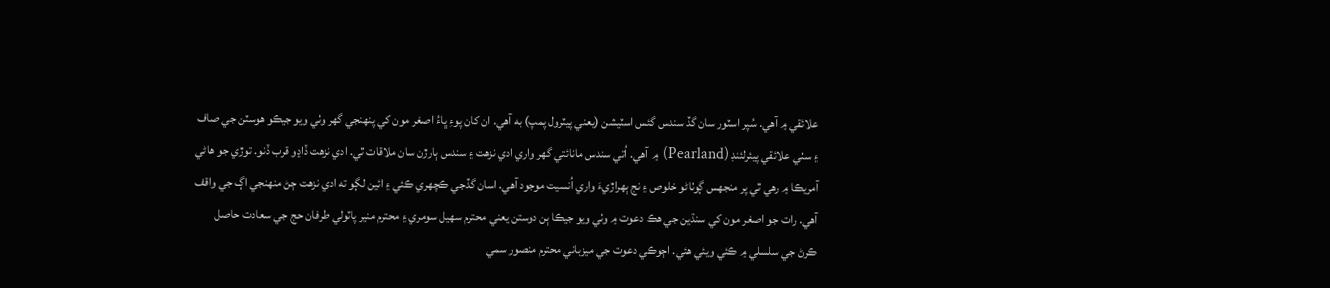علائقي ۾ آهي. سُپر اسٽور سان گڏ سندس گئس اسٽيشن (يعني پيٽرول پمپ) به آهي. ان کان پوءِ ڀاءُ اصغر مون کي پنهنجي گهر وٺي ويو جيڪو هوسٽن جي صاف ۽ سٺي علائقي پيئرلئنڊ (Pearland) ۾ آهي. اُتي سندس مانائتي گهر واري ادي نزهت ۽ سندس ٻارڙن سان ملاقات ٿي. ادي نزهت ڏاڍو قرب ڏنو. توڙي جو هاڻي آمريڪا ۾ رهي ٿي پر منجهس ڳوٺاڻو خلوص ۽ نج ٻهراڙيءَ واري اُنسيت موجود آهي. اسان گڏجي ڪچهري ڪئي ۽ ائين لڳو ته ادي نزهت ڄڻ منهنجي اڳ جي واقف آهي. رات جو اصغر مون کي سنڌين جي هڪ دعوت ۾ وٺي ويو جيڪا ٻن دوستن يعني محترم سهيل سومري ۽ محترم منير پاٽولي طرفان حج جي سعادت حاصل ڪرڻ جي سلسلي ۾ ڪئي ويئي هئي. اڄوڪي دعوت جي ميزباني محترم منصور سمي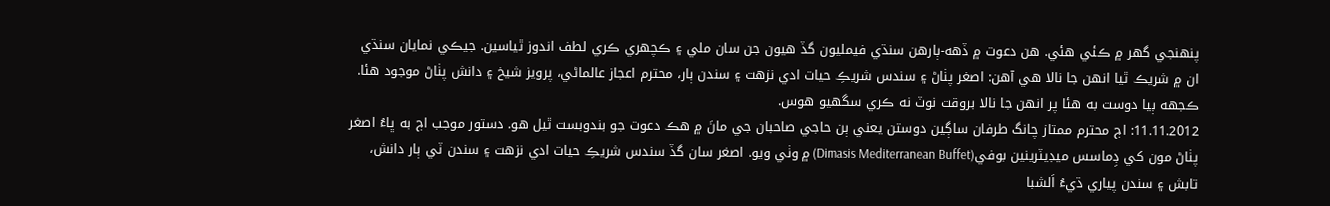پنهنجي گهر ۾ ڪئي هئي. هن دعوت ۾ ڏهه-ٻارهن سنڌي فيمليون گڏ هيون جن سان ملي ۽ ڪچهري ڪري لطف اندوز ٿياسين. جيڪي نمايان سنڌي ان ۾ شريڪ ٿيا انهن جا نالا هي آهن: اصغر پٺاڻ ۽ سندس شريڪِ حيات ادي نزهت ۽ سندن ٻار، محترم اعجاز عالماڻي، پرويز شيخ ۽ دانش پٺاڻ موجود هئا. ڪجهه ٻيا دوست به هئا پر انهن جا نالا بروقت نوٽ نه ڪري سگهيو هوس.
11.11.2012: اڄ محترم ممتاز چانگ طرفان ساڳين دوستن يعني ٻن حاجي صاحبان جي مانَ ۾ هڪ دعوت جو بندوبست ٿيل هو. دستور موجب اڄ به ڀاءُ اصغر پٺاڻ مون کي ڊِماسس ميڊيٽرينين بوفي(Dimasis Mediterranean Buffet) ۾ وٺي ويو. اصغر سان گڏ سندس شريڪِ حيات ادي نزهت ۽ سندن ٽي ٻار دانش، تابش ۽ سندن پياري ڌيءُ اَلشبا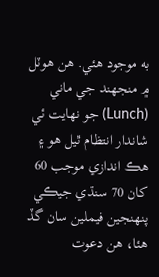به موجود هئي. هن هوٽل ۾ منجهند جي ماني (Lunch) جو نهايت ئي شاندار انتظام ٿيل هو ۽ هڪ اندازي موجب 60 کان 70 سنڌي جيڪي پنهنجين فيملين سان گڏ هئا، هن دعوت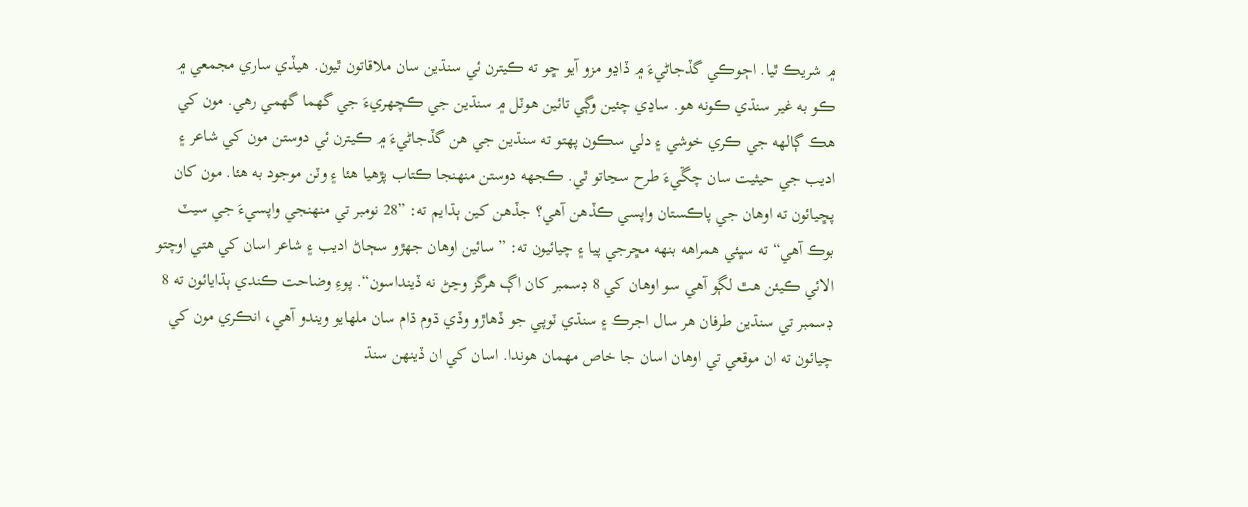۾ شريڪ ٿيا. اڄوڪي گڏجاڻيءَ ۾ ڏاڍو مزو آيو ڇو ته ڪيترن ئي سنڌين سان ملاقاتون ٿيون. هيڏي ساري مجمعي ۾ ڪو به غير سنڌي ڪونه هو. ساڍي چئين وڳي تائين هوٽل ۾ سنڌين جي ڪچهريءَ جي گهما گهمي رهي. مون کي هڪ ڳالهه جي ڪري خوشي ۽ دلي سڪون پهتو ته سنڌين جي هن گڏجاڻيءَ ۾ ڪيترن ئي دوستن مون کي شاعر ۽ اديب جي حيثيت سان چڱيءَ طرح سڃاتو ٿي. ڪجهه دوستن منهنجا ڪتاب پڙهيا هئا ۽ وٽن موجود به هئا. مون کان پڇيائون ته اوهان جي پاڪستان واپسي ڪڏهن آهي؟ جڏهن کين ٻڌايم ته: ”28 نومبر تي منهنجي واپسيءَ جي سيٽ بوڪ آهي“ ته سڀئي همراهه بنهه مڇرجي پيا ۽ چيائيون ته: ”سائين اوهان جهڙو سڄاڻ اديب ۽ شاعر اسان کي هتي اوچتو الائي ڪيئن هٿ لڳو آهي سو اوهان کي 8 ڊسمبر کان اڳ هرگز وڃڻ نه ڏينداسون“. پوءِ وضاحت ڪندي ٻڌايائون ته 8 ڊسمبر تي سنڌين طرفان هر سال اجرڪ ۽ سنڌي ٽوپي جو ڏهاڙو وڏي ڌوم ڌام سان ملهايو ويندو آهي، انڪري مون کي چيائون ته ان موقعي تي اوهان اسان جا خاص مهمان هوندا. اسان کي ان ڏينهن سنڌ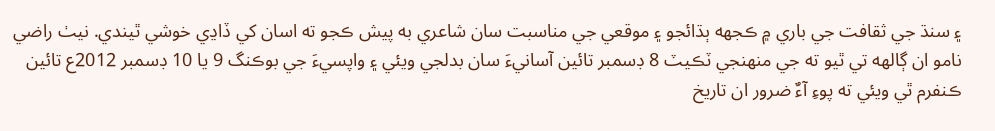۽ سنڌ جي ثقافت جي باري ۾ ڪجهه ٻڌائجو ۽ موقعي جي مناسبت سان شاعري به پيش ڪجو ته اسان کي ڏاڍي خوشي ٿيندي. نيٺ راضي نامو ان ڳالهه تي ٿيو ته جي منهنجي ٽڪيٽ 8 ڊسمبر تائين آسانيءَ سان بدلجي ويئي ۽ واپسيءَ جي بوڪنگ 9 يا 10 ڊسمبر 2012ع تائين ڪنفرم ٿي ويئي ته پوءِ آءٌ ضرور ان تاريخ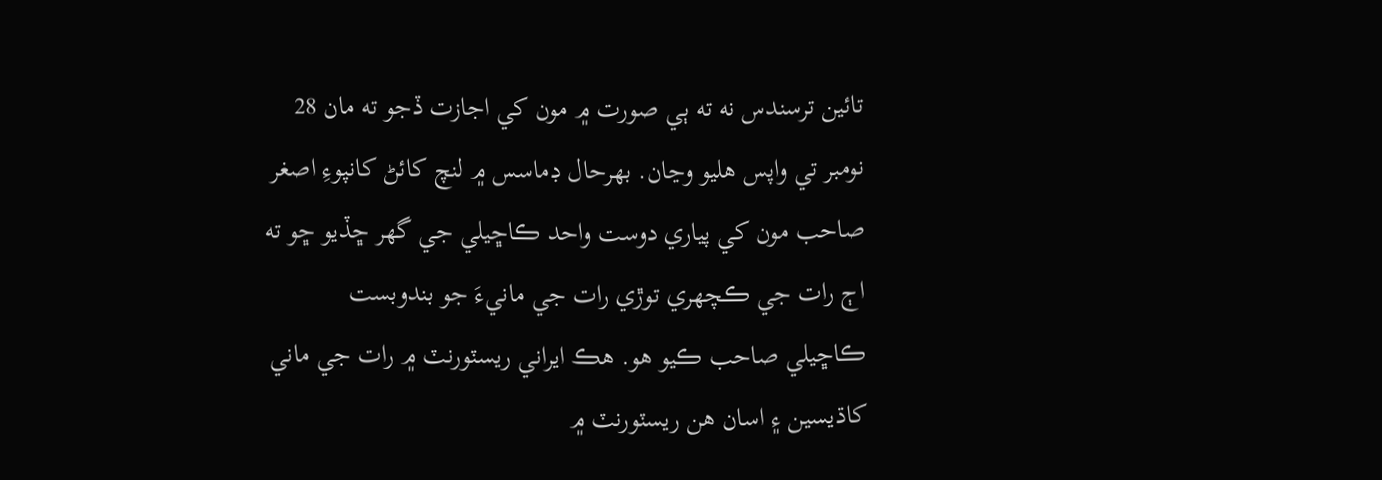تائين ترسندس نه ته ٻي صورت ۾ مون کي اجازت ڏجو ته مان 28 نومبر تي واپس هليو وڃان. بهرحال ڊماسس ۾ لنچ کائڻ کانپوءِ اصغر صاحب مون کي پياري دوست واحد ڪاڇيلي جي گهر ڇڏيو ڇو ته اڄ رات جي ڪچهري توڙي رات جي مانيءَ جو بندوبست ڪاڇيلي صاحب ڪيو هو. هڪ ايراني ريسٽورنٽ ۾ رات جي ماني کاڌيسين ۽ اسان هن ريسٽورنٽ ۾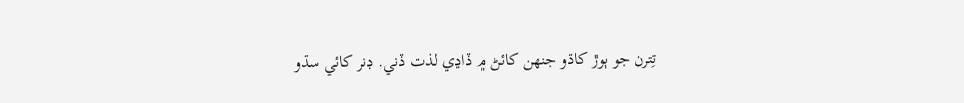تِترن جو ٻوڙ کاڌو جنهن کائڻ ۾ ڏاڍي لذت ڏني. ڊنر کائي سڌو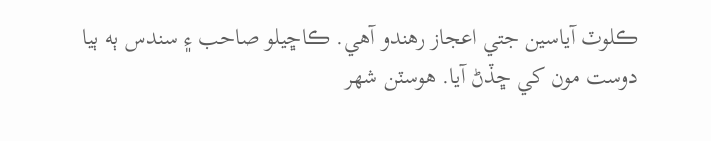ڪلوٽ آياسين جتي اعجاز رهندو آهي. ڪاڇيلو صاحب ۽ سندس ٻه ٻيا دوست مون کي ڇڏڻ آيا. هوسٽن شهر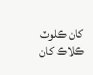کان ڪلوٽ ڪلاڪ کان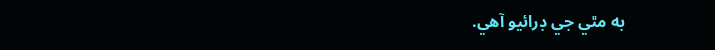به مٿي جي ڊرائيو آهي.